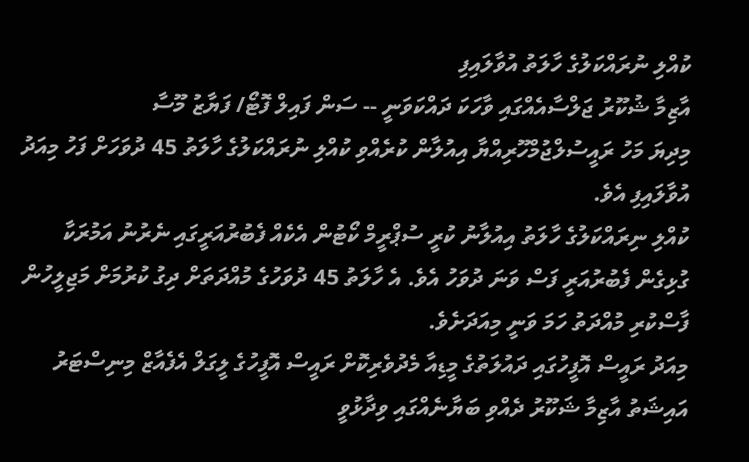ކުއްލި ނުރައްކަލުގެ ހާލަތު އުވާލައިފި
އާޒިމާ ޝުކޫރު ޖަލްސާއެއްގައި ވާހަކަ ދައްކަވަނީ -- ސަން ފައިލް ފޮޓޯ/ ފަޔާޒު މޫސާ
މިދިޔަ މަހު ރައީސުލްޖުމްހޫރިއްޔާ އިއުލާން ކުރެއްވި ކުއްލި ނުރައްކަލުގެ ހާލަތު 45 ދުވަހަށް ފަހު މިއަދު އުވާލައިފި އެވެ.
ކުއްލި ނިރައްކަލުގެ ހާލަތު އިއުލާނު ކުރީ ސުޕްރީމް ކޯޓުން އެކެއް ފެބުރުއަރީގައި ނެރުނު އަމުރަކާ ގުޅިގެން ފެބުރުއަރީ ފަސް ވަނަ ދުވަހު އެވެ. އެ ހާލަތު 45 ދުވަހުގެ މުއްދަތަށް ދިގު ކުރުމަށް މަޖިލީހުން ފާސްކުރި މުއްދަތު ހަމަ ވަނީ މިއަދަށެވެ.
މިއަދު ރައީސް އޮފީހުގައި ދައުލަތުގެ މީޑިއާ މެދުވެރިކޮށް ރައީސް އޮފީހުގެ ލީގަލް އެފެއާޒް މިނިސްޓަރު އައިޝަތު އާޒިމާ ޝަކޫރު ދެއްވި ބަޔާނެއްގައި ވިދާޅުވީ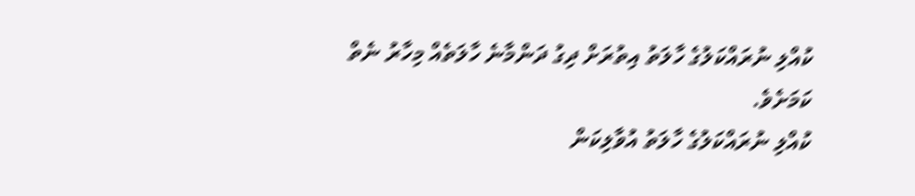ކުއްލި ނުރައްކަލުގެ ހާލަތު އިތުރަށް ދިގު ދަންމާނެ ހާލަތެއް މިހާރު ނެތް ކަމަށެވެ.
ކުއްލި ނުރައްކަލުގެ ހާލަތު އުވާލިކަން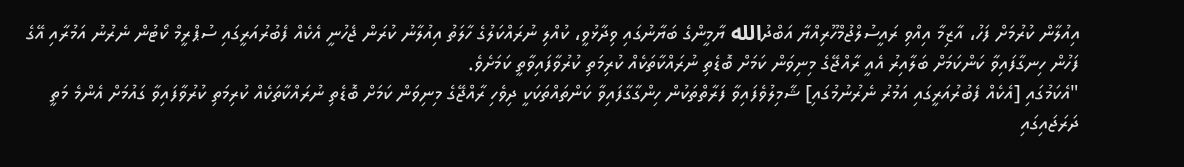އިއުލާން ކުރުމަށް ފަހު، އާޒިމާ އިއްވި ރައީސުލްޖުމްހޫރިއްޔާ އަބްދުالله ޔާމީންގެ ބަޔާނުގައި ވިދާޅުވީ، ކުއްލި ނުރައްކަލުގެ ހާލަތު އިއުލާނު ކުރަން ޖެހުނީ އެކެއް ފެބުރުއަރީގައި ސުޕްރީމް ކޯޓުން ނެރުނު އަމުރާއި އޭގެ ފަހުން ހިނގާފައިވާ ކަންކަމަށް ބަލާއިރު އެއީ ރާއްޖޭގެ މިނިވަން ކަމަށް ބޮޑެތި ނުރައްކާތަކެއް ކުރިމަތި ކުރުވާފައިވާތީ ކަމަށެވެ.
"އެކަމުގައި [އެކެއް ފެބުރުއަރީގައި އަމުރު ނެރުނުމުގައި] ޝާމިލުވެފައިވާ ފަރާތްތަކުން ހިންގާގާފައިވާ ކަންތައްތަކަކީ ދިވެހި ރާއްޖޭގެ މިނިވަން ކަމަށް ބޮޑެތި ނުރައްކާތަކެއް ކުރިމަތި ކުރުވާފައިވާ ގައުމަށް އެންމެ މަތީ ދަރަޖައިގައި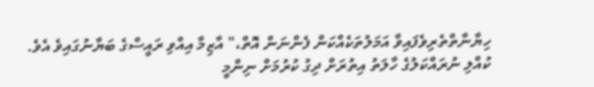ހިޔާނާތްތެރިވެފައިވާ އަމަލުތަކެއްކަން ފެންނަން އޮތް،" އާޒިމާ އިއްވި ރައީސްގެ ބަޔާނުގައިވެ އެވެ.
ކުއްލި ނުރައްކަލުގެ ހާލަތު އިތުރަށް ދިގު ކުރުމަށް ނިންމީ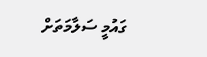ގައުމީ ސަލާމަތަށް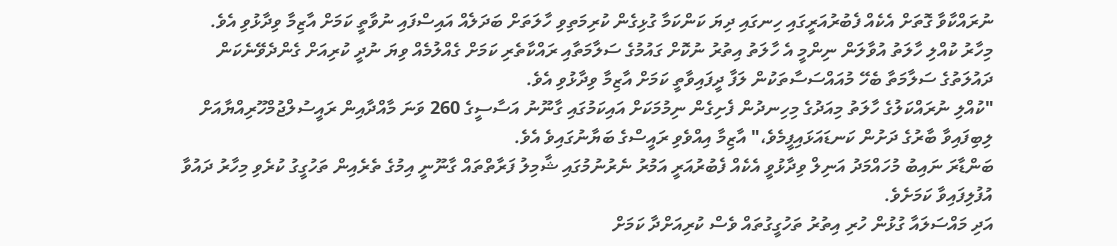ނުރައްކާވާ ގޮތަށް އެކެއް ފެބުރުއަރީގައި ހިނގައި ދިޔަ ކަންކަމާ ގުޅިގެން ކުރިމަތިވި ހާލަތަށް ބަދަލެއް އައިސްފައި ނުވާތީ ކަމަށް އާޒިމާ ވިދާޅުވި އެވެ.
މިހާރު ކުއްލި ހާލަތު އުވާލަން ނިންމީ އެ ހާލަތު އިތުރު ނުކޮށް ގައުމުގެ ސަލާމަތާއި ރައްކާތެރި ކަމަށް ގެއްލުމެއް ވިޔަ ނުދީ ކުރިއަށް ގެންދެވޭނެކަން ދައުލަތުގެ ސަލާމަތާ ބެހޭ މުއައްސަސާތަކުން ލަފާ ދީފައިވާތީ ކަމަށް އާޒިމާ ވިދާޅުވި އެވެ.
"ކުއްލި ނުރައްކަލުގެ ހާލަތު މިއަދުގެ މިހިނދުން ފެށިގެން ނިމުމަކަށް އައިކަމުގައި ގާނޫނު އަސާސީގެ 260 ވަނަ މާއްދާއިން ރައީސުލްޖުމްހޫރިއްޔާއަށް ލިބިފައިވާ ބާރުގެ ދަށުން ކަނޑައަޅައިފީމެވެ،" އާޒިމާ އިއްވެވި ރައީސްގެ ބަޔާނުގައިވެ އެވެ.
ބަންޑާރަ ނައިބު މުހައްމަދު އަނިލް ވިދާޅުވީ އެކެއް ފެބުރުއަރީ އަމުރު ނެރުނުމުގައި ޝާމިލު ފަރާތްތައް ގާނޫނީ އިމުގެ ތެރެއިން ތަހުގީގު ކުރެވި މިހާރު ދައުވާ އުފުލިފައިވާ ކަމަށެވެ.
އަދި މައްސަލައާ ގުޅުން ހުރި އިތުރު ތަހުގީގުތައް ވެސް ކުރިއަށްދާ ކަމަށް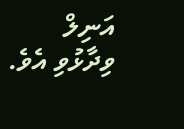އަނިލް ވިދާޅުވި އެވެ.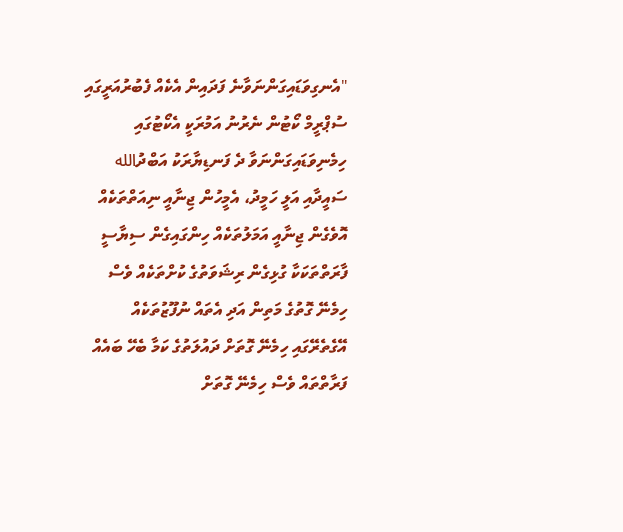"އެނގިވަޑައިގަންނަވާނެ ފަދައިން އެކެއް ފެބުރުއަރީގައި ސުޕްރީމް ކޯޓުން ނެރުނު އަމުރަކީ އެކޯޓުގައި ހިމެނިވަޑައިގަންނަވާ ދެ ފަނޑިޔާރަކު އަބްދުالله ސައީދާއި އަލީ ހަމީދު، އެމީހުން ޖިނާއީ ނިއަތްތަކެއް އޮވެގެން ޖިނާއީ އަމަލުތަކެއް ހިންގައިގެން ސިޔާސީ ފާރަތްތަކަކާ ގުޅިގެން ރިޝަވަތުގެ ކުށްތަކެއް ވެސް ހިމެނޭ ގޮތުގެ މަތިން އަދި އެތައް ނުފޫޒުތަކެއް އޭގެތެރޭގައި ހިމެނޭ ގޮތަށް ދައުލަތުގެ ކަމާ ބެހޭ ބައެއް ފަރާތްތައް ވެސް ހިމެނޭ ގޮތަށް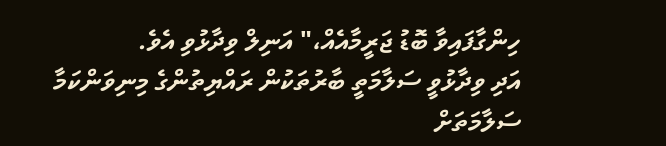ހިންގާފައިވާ ބޮޑު ޖަރީމާއެއް،" އަނިލް ވިދާޅުވި އެވެ.
އަދި ވިދާޅުވީ ސަލާމަތީ ބާރުތަކުން ރައްޔިތުންގެ މިނިވަންކަމާ ސަލާމަތަށް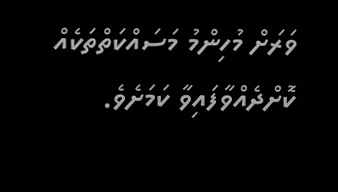ވަރަށް މުހިންމު މަސައްކަތްތަކެއް ކޮށްދެއްވާފައިވާ ކަމަށެވެ.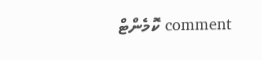comment ކޮމެންޓް